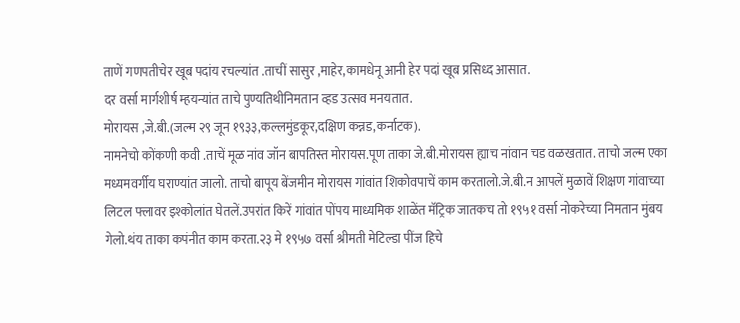ताणें गणपतीचेर खूब पदांय रचल्यांत .ताचीं सासुर ,माहेर,कामधेनू आनी हेर पदां खूब प्रसिध्द आसात.
दर वर्सा मार्गशीर्ष म्हयन्यांत ताचे पुण्यतिथीनिमतान व्हड उत्सव मनयतात.
मोरायस ,जे.बी.(जल्म २९ जून १९३३,कल्लमुंडकूर,दक्षिण कन्नड,कर्नाटक).
नामनेचो कोंकणी कवी .ताचें मूळ नांव जॉन बापतिस्त मोरायस.पूण ताका जे.बी.मोरायस ह्याच नांवान चड वळखतात. ताचो जल्म एका मध्यमवर्गीय घराण्यांत जालो. ताचो बापूय बेंजमीन मोरायस गांवांत शिकोवपाचें काम करतालो.जे.बी.न आपलें मुळावें शिक्षण गांवाच्या लिटल फ्लावर इश्कोलांत घेतलें.उपरांत किरें गांवांत पोंपय माध्यमिक शाळेंत मॅट्रिक जातकच तो १९५१ वर्सा नोकरेच्या निमतान मुंबय गेलो.थंय ताका कपंनीत काम करता.२३ मे १९५७ वर्सा श्रीमती मेटिल्डा पींज हिचे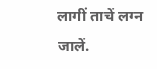लागीं ताचें लग्न जालें.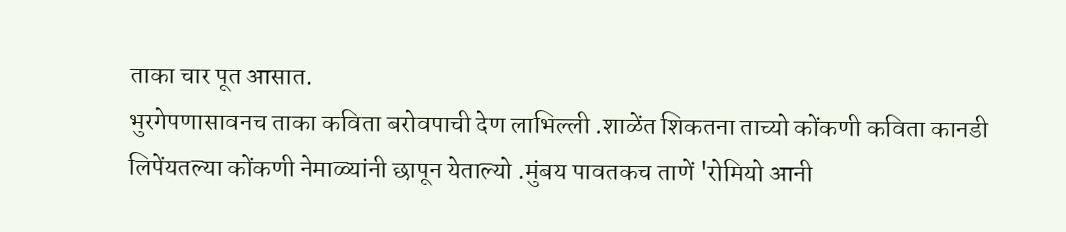ताका चार पूत आसात.
भुरगेपणासावनच ताका कविता बरोवपाची देण लाभिल्ली .शाळेंत शिकतना ताच्यो कोंकणी कविता कानडी लिपेंयतल्या कोंकणी नेमाळ्यांनी छापून येताल्यो .मुंबय पावतकच ताणें 'रोमियो आनी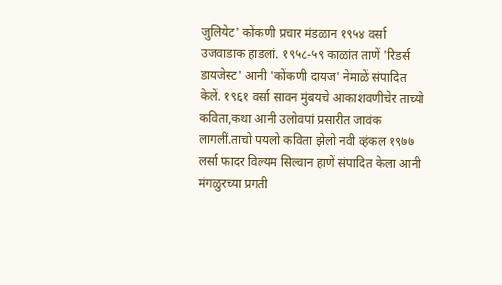जुलियेट' कोंकणी प्रचार मंडळान १९५४ वर्सा उजवाडाक हाडलां. १९५८-५९ काळांत ताणें 'रिडर्स डायजेस्ट' आनी 'कोंकणी दायज' नेमाळें संपादित केलें. १९६१ वर्सा सावन मुंबयचे आकाशवणीचेर ताच्यो कविता,कथा आनी उलोवपां प्रसारीत जावंक लागलीं.ताचो पयलो कविता झेलो नवी व्हंकल १९७७ लर्सा फादर विल्यम सिल्वान हाणें संपादित केला आनी मंगळुरच्या प्रगती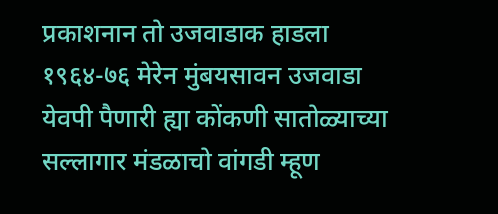प्रकाशनान तो उजवाडाक हाडला १९६४-७६ मेरेन मुंबयसावन उजवाडा येवपी पैणारी ह्या कोंकणी सातोळ्याच्या सल्लागार मंडळाचो वांगडी म्हूण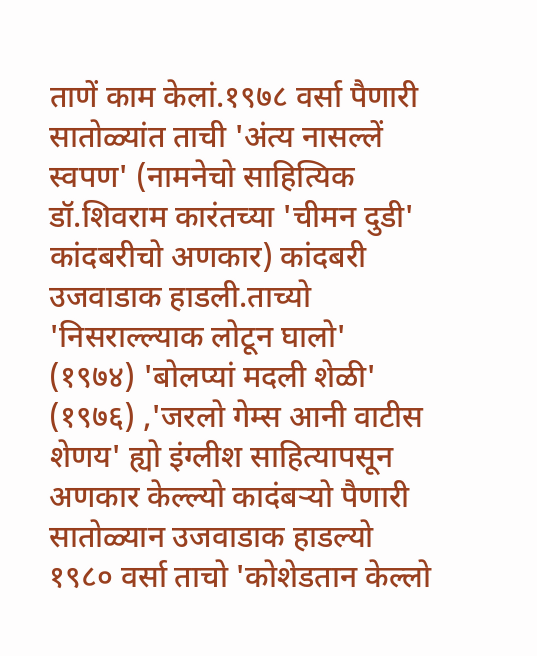ताणें काम केलां.१९७८ वर्सा पैणारी सातोळ्यांत ताची 'अंत्य नासल्लें स्वपण' (नामनेचो साहित्यिक डॉ.शिवराम कारंतच्या 'चीमन दुडी' कांदबरीचो अणकार) कांदबरी उजवाडाक हाडली.ताच्यो 'निसराल्ल्याक लोटून घालो' (१९७४) 'बोलप्यां मदली शेळी' (१९७६) ,'जरलो गेम्स आनी वाटीस शेणय' ह्यो इंग्लीश साहित्यापसून अणकार केल्ल्यो कादंबऱ्यो पैणारी सातोळ्यान उजवाडाक हाडल्यो १९८० वर्सा ताचो 'कोशेडतान केल्लो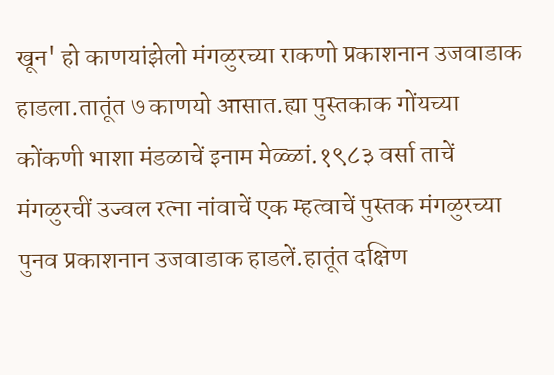खून' हो काणयांझेलो मंगळुरच्या राकणो प्रकाशनान उजवाडाक हाडला.तातूंत ७ काणयो आसात.ह्या पुस्तकाक गोंयच्या कोंकणी भाशा मंडळाचें इनाम मेळ्ळां.१९८३ वर्सा ताचें मंगळुरचीं उज्वल रत्ना नांवाचें एक म्हत्वाचें पुस्तक मंगळुरच्या पुनव प्रकाशनान उजवाडाक हाडलें.हातूंत दक्षिण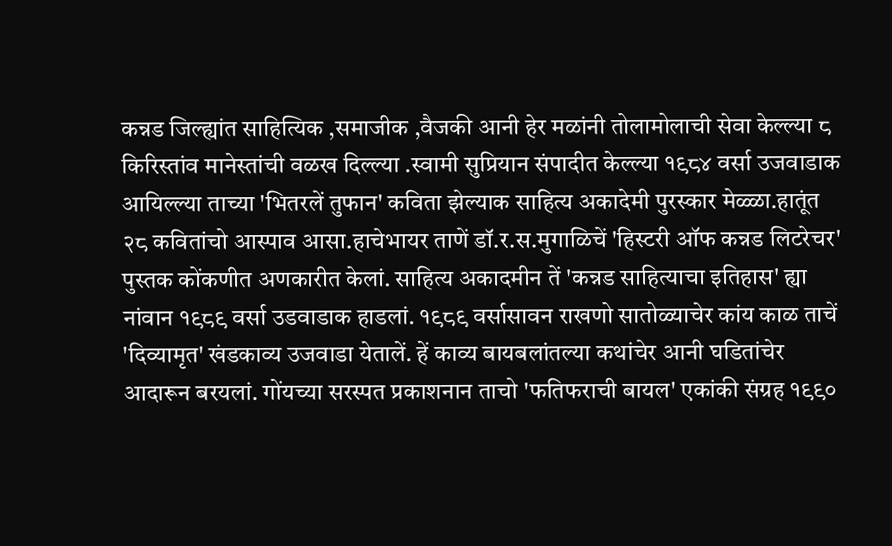कन्नड जिल्ह्यांत साहित्यिक ,समाजीक ,वैजकी आनी हेर मळांनी तोलामोलाची सेवा केल्ल्या ८ किरिस्तांव मानेस्तांची वळख दिल्ल्या .स्वामी सुप्रियान संपादीत केल्ल्या १९८४ वर्सा उजवाडाक आयिल्ल्या ताच्या 'भितरलें तुफान' कविता झेल्याक साहित्य अकादेमी पुरस्कार मेळ्ळा.हातूंत २८ कवितांचो आस्पाव आसा.हाचेभायर ताणें डॉ.र.स.मुगाळिचें 'हिस्टरी ऑफ कन्नड लिटरेचर' पुस्तक कोंकणीत अणकारीत केलां. साहित्य अकादमीन तें 'कन्नड साहित्याचा इतिहास' ह्या नांवान १९८९ वर्सा उडवाडाक हाडलां. १९८९ वर्सासावन राखणो सातोळ्याचेर कांय काळ ताचें 'दिव्यामृत' खंडकाव्य उजवाडा येतालें. हें काव्य बायबलांतल्या कथांचेर आनी घडितांचेर आदारून बरयलां. गोंयच्या सरस्पत प्रकाशनान ताचो 'फतिफराची बायल' एकांकी संग्रह १९९०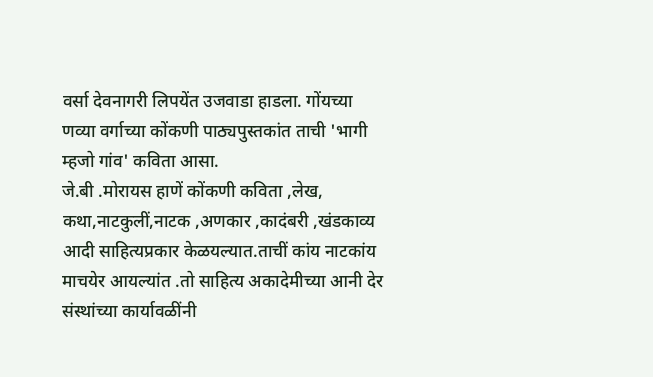वर्सा देवनागरी लिपयेंत उजवाडा हाडला. गोंयच्या णव्या वर्गाच्या कोंकणी पाठ्यपुस्तकांत ताची 'भागी म्हजो गांव' कविता आसा.
जे.बी .मोरायस हाणें कोंकणी कविता ,लेख, कथा,नाटकुलीं,नाटक ,अणकार ,कादंबरी ,खंडकाव्य आदी साहित्यप्रकार केळयल्यात.ताचीं कांय नाटकांय माचयेर आयल्यांत .तो साहित्य अकादेमीच्या आनी देर संस्थांच्या कार्यावळींनी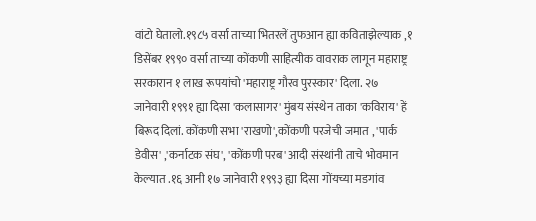वांटो घेतालो.१९८५ वर्सा ताच्या भितरलें तुफआन ह्या कविताझेल्याक ,१ डिसेंबर १९९० वर्सा ताच्या कोंकणी साहित्यीक वावराक लागून महाराष्ट्र सरकारान १ लाख रूपयांचो 'महाराष्ट्र गौरव पुरस्कार' दिला. २७ जानेवारी १९९१ ह्या दिसा 'कलासागर' मुंबय संस्थेन ताका 'कविराय' हें बिरूद दिलां. कोंकणी सभा 'राखणो',कोंकणी परजेची जमात , 'पार्क डेवीस' ,'कर्नाटक संघ', 'कोंकणी परब' आदी संस्थांनी ताचे भोवमान केल्यात .१६ आनी १७ जानेवारी १९९३ ह्या दिसा गोंयच्या मडगांव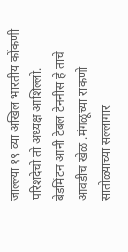जाल्ल्या १९ व्या अखिल भारतीय कोंकणी परिशदेचो तो अध्यक्ष आशिल्लो.
बेडमिंटन आनी टेबल टेननीस हे ताचे आवडीच खेळ .मंगळूच्या राकणो सातोळ्याच्या सल्लागार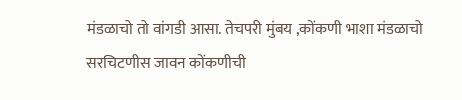मंडळाचो तो वांगडी आसा. तेचपरी मुंबय ,कोंकणी भाशा मंडळाचो सरचिटणीस जावन कोंकणीची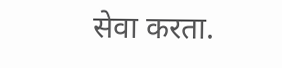सेवा करता.